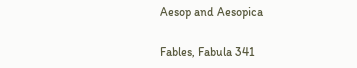Aesop and Aesopica

Fables, Fabula 341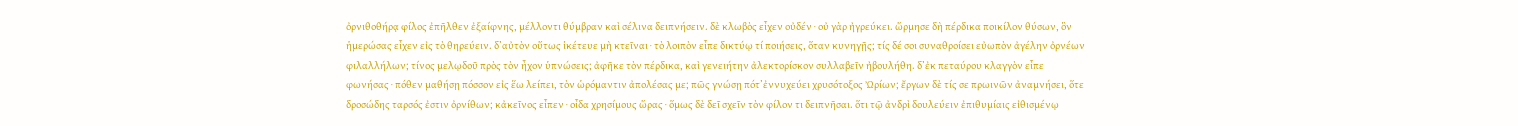ὀρνιθοθήρᾳ φίλος ἐπῆλθεν ἐξαίφνης, μέλλοντι θύμβραν καὶ σέλινα δειπνήσειν. δὲ κλωβὸς εἶχεν οὐδέν · οὐ γὰρ ἠγρεύκει. ὥρμησε δὴ πέρδικα ποικίλον θύσων, ὃν ἡμερώσας εἶχεν εἰς τὸ θηρεύειν. δ’αὐτὸν οὕτως ἱκέτευε μὴ κτεῖναι · τὸ λοιπὸν εἶπε δικτύῳ τί ποιήσεις, ὅταν κυνηγῇς; τίς δέ σοι συναθροίσει εὐωπὸν ἀγέλην ὀρνέων φιλαλλήλων; τίνος μελῳδοῦ πρὸς τὸν ἦχον ὑπνώσεις; ἀφῆκε τὸν πέρδικα, καὶ γενειήτην ἀλεκτορίσκον συλλαβεῖν ἠβουλήθη. δ’ἐκ πεταύρου κλαγγὸν εἶπε φωνήσας · πόθεν μαθήσῃ πόσσον εἰς ἕω λείπει, τὸν ὡρόμαντιν ἀπολέσας με; πῶς γνώσῃ πότ’ἐννυχεύει χρυσότοξος Ὠρίων; ἔργων δὲ τίς σε πρωινῶν ἀναμνήσει, ὅτε δροσώδης ταρσός ἐστιν ὀρνίθων; κἀκεῖνος εἶπεν · οἶδα χρησίμους ὥρας · ὅμως δὲ δεῖ σχεῖν τὸν φίλον τι δειπνῆσαι. ὅτι τῷ ἀνδρὶ δουλεύειν ἐπιθυμίαις εἰθισμένῳ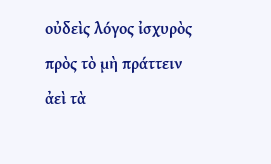οὐδεὶς λόγος ἰσχυρὸς πρὸς τὸ μὴ πράττειν ἀεὶ τὰ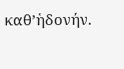καθ’ἡδονήν.